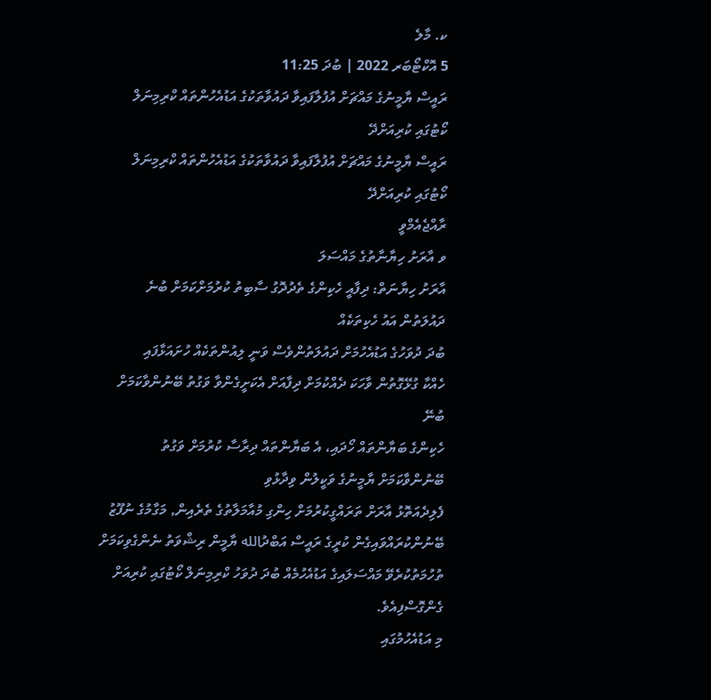ކ. މާލެ
5 އޮކްޓޯބަރ 2022 | ބުދަ 11:25
ރައީސް ޔާމީނުގެ މައްޗަށް އުފުލާފައިވާ ދައުވާތަކުގެ އަޑުއެހުންތައް ކްރިމިނަލް ކޯޓުގައި ކުރިއަށްދޭ
ރައީސް ޔާމީނުގެ މައްޗަށް އުފުލާފައިވާ ދައުވާތަކުގެ އަޑުއެހުންތައް ކްރިމިނަލް ކޯޓުގައި ކުރިއަށްދޭ
ރާއްޖެއެމްވީ
ވ އާރަށު ހިޔާނާތުގެ މައްސަލަ
އާރަށު ހިޔާނަތް: ދިފާއީ ހެކިންގެ ތެދުދޮގު ސާބިތު ކުރުމަށްކަމަށް ބުނެ ދައުލަތުން އައު ހެކިތަކެއް
ބުދަ ދުވަހުގެ އަޑުއެހުމަށް ދައުލަތުންވެސް ވަނީ ލިއުންތަކެއް ހުށައަޅާފައި
ހެއްކާ ގުޅޭގޮތުން ވާހަކަ ދެއްކުމަށް ދިފާއަށް އެކަށީގެންވާ ވަގުތު ބޭނުންވާކަމަށް ބުނޭ
ހެކިންގެ ބަޔާންތައް ހޯދައި، އެ ބަޔާންތައް ދިރާސާ ކުރުމަށް ވަގުތު ބޭނުންވާކަމަށް ޔާމީނުގެ ވަކީލުން ވިދާޅުވި
ފެލިދެއަތޮޅު އާރަށް ތަރައްގީކުރުމަށް ހިންގި މުއާމަލާތުގެ ތެރެއިން, މަގާމުގެ ނުފޫޒު ބޭނުންކުރައްވައިގެން ކުރީގެ ރައީސް އަބްދުالله ޔާމީން ރިޝްވަތު ނެންގެވިކަމަށް ތުހުމަތުކުރެވޭ މައްސަލައިގެ އަޑުއެހުމެއް ބުދަ ދުވަހު ކްރިމިނަލް ކޯޓުގައި ކުރިއަށް ގެންގޮސްފިއެވެ.
މި އަޑުއެހުމުގައި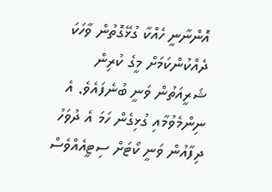އޮންނާނީ ހެއްކާ ގުޅޭގޮތުން ވާހަކަ ދެއްކުންކަމަށް މީގެ ކުރިން ޝަރީއަތުން ވަނީ ބުނެފައެވެ. އެ ނިންމެވުމާއި ގުޅިގެން ހަމަ އެ ދުވަހު ދިފާއުން ވަނީ ކޯޓަށް ސިޓީއެއްވެސް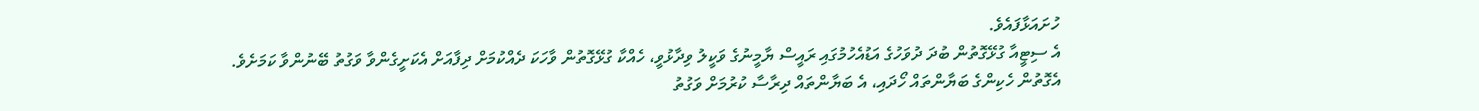ހުށައަޅާފައެވެ.
އެ ސިޓީއާ ގުޅޭގޮތުން ބުދަ ދުވަހުގެ އަޑުއެހުމުގައި ރައީސް ޔާމީނުގެ ވަކީލު ވިދާޅުވީ، ހެއްކާ ގުޅޭގޮތުން ވާހަކަ ދެއްކުމަށް ދިފާއަށް އެކަށީގެންވާ ވަގުތު ބޭނުންވާ ކަމަށެވެ. އެގޮތުން ހެކިންގެ ބަޔާންތައް ހޯދައި، އެ ބަޔާންތައް ދިރާސާ ކުރުމަށް ވަގުތު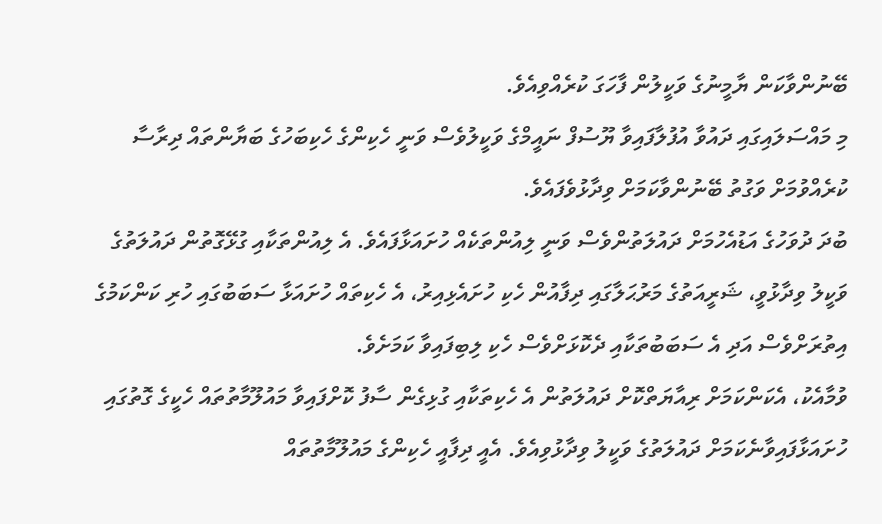ބޭނުންވާކަން ޔާމީނުގެ ވަކީލުން ފާހަގަ ކުރެއްވިއެވެ.
މި މައްސަލައިގައި ދައުވާ އުފުލާފައިވާ ޔޫސުފް ނައީމްގެ ވަކީލުވެސް ވަނީ ހެކިންގެ ހެކިބަހުގެ ބަޔާންތައް ދިރާސާ ކުރެއްވުމަށް ވަގުތު ބޭނުންވާކަމަށް ވިދާޅުވެފައެވެ.
ބުދަ ދުވަހުގެ އަޑުއެހުމަށް ދައުލަތުންވެސް ވަނީ ލިއުންތަކެއް ހުށައަޅާފައެވެ. އެ ލިއުންތަކާއި ގުޅޭގޮތުން ދައުލަތުގެ ވަކީލު ވިދާޅުވީ، ޝަރީއަތުގެ މަރުޙަލާގައި ދިފާއުން ހެކި ހުށައެޅިއިރު، އެ ހެކިތައް ހުށައަޅާ ސަބަބުގައި ހުރި ކަންކަމުގެ އިތުރަށްވެސް އަދި އެ ސަބަބުތަކާއި ދެކޮޅަށްވެސް ހެކި ލިބިފައިވާ ކަމަށެވެ.
ވުމާއެކު، އެކަންކަމަށް ރިއާޔަތްކޮށް ދައުލަތުން އެ ހެކިތަކާއި ގުޅިގެން ސާފު ކޮށްފައިވާ މައުލޫމާތުތައް ހެކީގެ ގޮތުގައި ހުށައަޅާފައިވާނެކަމަށް ދައުލަތުގެ ވަކީލު ވިދާޅުވިއެވެ. އެއީ ދިފާއީ ހެކިންގެ މައުލޫމާތުތައް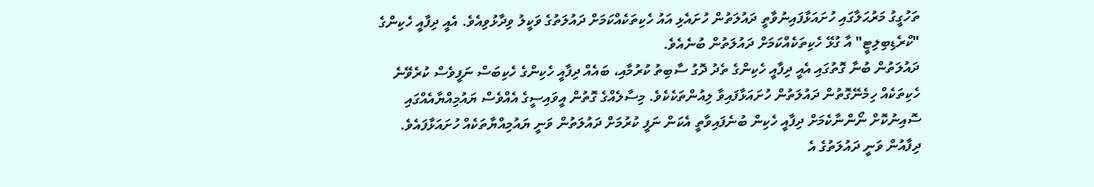ތަހުގީގު މަރުޙަލާގައި ހުށައަޅާފައިނުވާތީ ދައުލަތުން ހުށައެޅި އައު ހެކިތަކެއްކަމަށް ދައުލަތުގެ ވަކީލު ވިދާޅުވިއެވެ. އެއީ ދިފާއީ ހެކިންގެ "ކްރެޑިބިލިޓީ" އާ ގުޅޭ ހެކިތަކެއްކަމަށް ދައުލަތުން ބުނެއެވެ.
ދައުލަތުން ބުނާ ގޮތުގައި އެއީ ދިފާއީ ހެކިންގެ ތެދު ދޮގު ސާބިތު ކުރުމާއި، ބައެއް ދިފާއީ ހެކިންގެ ހެކިބަސް ނަފީވެސް ކުރެވޭނެ ހެކިތަކެއް ހިމެނޭގޮތުން ދައުލަތުން ހުށައަޅާފައިވާ ލިއުންތަކެކެވެ. މިސާލެއްގެ ގޮތުން އީވައިސީގެ އެއްވެސް ޔައުމިއްޔާއެއްގައި ސޮއިނުކޮށް ނޯންނާކެމަށް ދިފާއީ ހެކިން ބުނެފައިވާތީ އެކަން ނަފީ ކުރުމަށް ދައުލަތުން ވަނީ ޔައުމިއްޔާތަކެއް ހުށައަޅާފައެވެ.
ދިފާއުން ވަނީ ދައުލަތުގެ އެ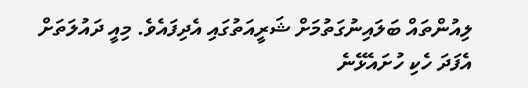ލިއުންތައް ބަލައިނުގަތުމަށް ޝަރީއަތުގައި އެދިފައެވެ. މިއީ ދައުލަތަށް އެފަދަ ހެކި ހުށައެޅޭނެ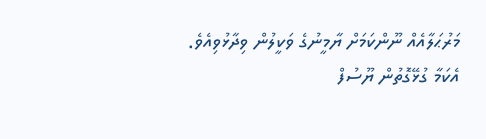މަރުޙަލާއެއް ނޫންކަމަށް ޔާމީނުގެ ވަކީލުން ވިދާޅުވިއެވެ.
އެކަމާ ގުޅޭގޮތުން ޔޫސުފް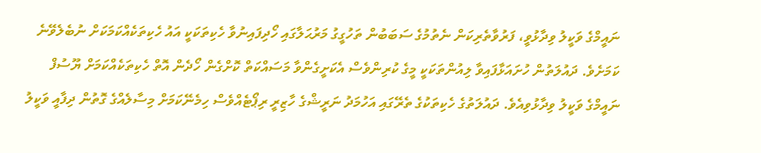ނައީމްގެ ވަކީލު ވިދާޅުވީ، ފަރުވާތެރިކަން ނެތުމުގެ ސަބަބުން ތަހުގީގު މަރުޙަލާގައި ހޯދިފައިނުވާ ހެކިތަކަކީ އައު ހެކިތަކެއްކަމަކަށް ނުބެލެވޭނެ ކަމަށެވެ. ދައުލަތުން ހުށައަޅާފައިވާ ލިއުންތަކަކީ މީގެ ކުރިންވެސް އެކަށީގެންވާ މަސައްކަތް ކޮށްގެން ހޯދެން އޮތް ހެކިތަކެއްކަމަށް ޔޫސުފް ނައީމްގެ ވަކީލު ވިދާޅުވިއެވެ. ދައުލަތުގެ ހެކިތަކުގެ ތެރޭގައި އަހުމަދު ނަރީޝްގެ ހާޒިރީ ރިޕޯޓެއްވެސް ހިމެނޭކަމަށް މިސާލެއްގެ ގޮތުން ދިފާއީ ވަކީލު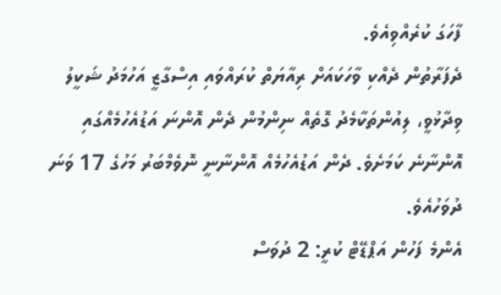ފާހަގަ ކުރެއްވިއެވެ.
ދެފަރާތުން ދެއްކި ވާހަކައަށް ރިއާޔަތް ކުރައްވައި އިސްގާޒީ އަހުމަދު ޝަކީލު ވިދާޅުވީ، ލިއުންތަކާމެދު ގޮތެއް ނިންމުން ދެން އޮންނަ އަޑުއެހުމެއްގައި އޮންނާނެ ކަމަށެވެ. ދެން އަޑުއެހުމެއް އޮންނާނީ ނޮވެމްބަރު މަހުގެ 17 ވަނަ ދުވަހުއެވެ.
އެންމެ ފަހުން އަޕްޑޭޓް ކުރީ: 2 ދުވަސް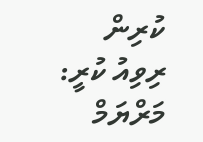ކުރިން
ރިވިއު ކުރީ: މަރްޔަމް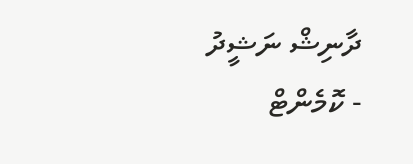ދާނިޝް ނަޝީދު
- ކޮމެންޓް